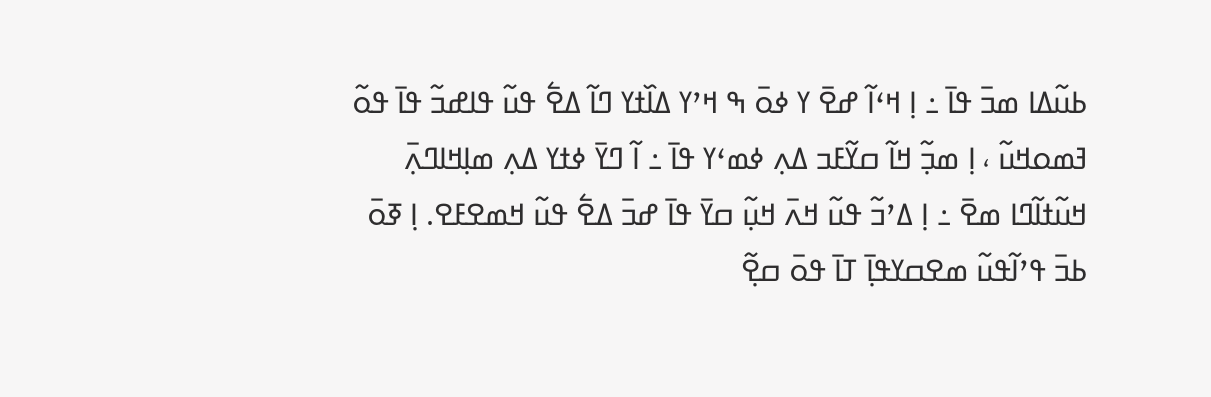ߕߎ߬ߡߊ ߘߏ߫ ߟߊ߫ ߸ ߊ߲ ߞߵߊ߬ ߝߐ߫ ߌ ߦߋ߫ ߒ ߞߴߌ ߡߊ߰ߙߌ ߣߊ߬ ߡߐ߱ ߟߎ߬ ߟߊߝߏ߬ ߟߊ߫ ߟߋ߬ ߔߘߋߞߎ߬ ، ߊ߲ ߘߏ߲߬ ߞߊ߬ ߛߌ߬ߓߏ ߡߍ߲ ߦߘߵߌ ߟߊ߫ ߸ ߊ߬ ߣߌ߫ ߦߙߌ ߡߍ߲ ߘߊ߲ߞߊߣߍ߲߫ ߞߎ߬ߙߊ߬ߣߊ ߘߐ߫ ߸ ߊ߲ ߡߴߏ߬ ߟߎ߬ ߞߍ߫ ߞߎ߲߬ ߛߌ߫ ߟߊ߫ ߝߏ߫ ߡߐ߱ ߟߎ߬ ߞߘߐߓߐ. ߊ߲ ߧߋ߫ ߕߏ߫ ߟߴߊ߬ߟߎ߬ ߘߐߛߌߟߊ߲߫ ߠߊ߫ ߟߋ߫ ߛߐ߲߬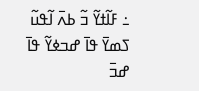߸ ߓߊ߬ߙߌ߬ ߏ߬ ߕߍ߫ ߊ߬ߟߎ߬ ߖߘߌ߫ ߟߊ߫ ߝߏߦߌ߬ ߟߊ߫ ߝߏ߫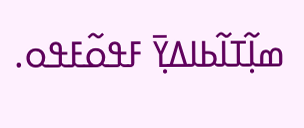ߘߊ߲߬ߠߊ߬ߕߊߡߌ߲߫ ߓߟߋ߬ߓߟߋ.